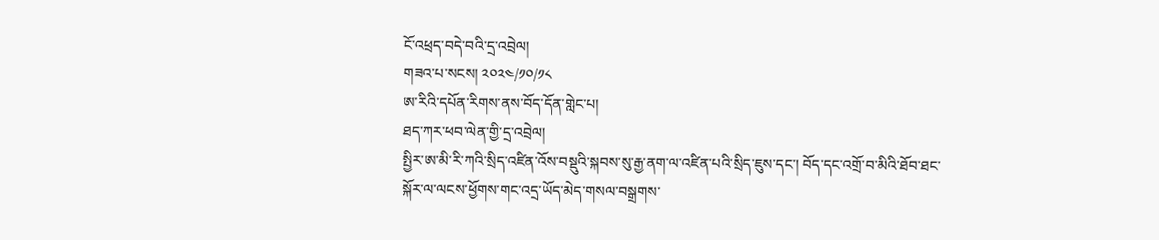ངོ་འཕྲད་བདེ་བའི་དྲ་འབྲེལ།
གཟའ་པ་སངས། ༢༠༢༤/༡༠/༡༨
ཨ་རིའི་དཔོན་རིགས་ནས་བོད་དོན་གླེང་པ།
ཐད་ཀར་ཕབ་ལེན་གྱི་དྲ་འབྲེལ།
སྤྱིར་ཨ་མི་རི་ཀའི་སྲིད་འཛིན་འོས་བསྡུའི་སྐབས་སུ་རྒྱ་ནག་ལ་འཛིན་པའི་སྲིད་ཇུས་དང་། བོད་དང་འགྲོ་བ་མིའི་ཐོབ་ཐང་སྐོར་ལ་ལངས་ཕྱོགས་གང་འདྲ་ཡོད་མེད་གསལ་བསྒྲགས་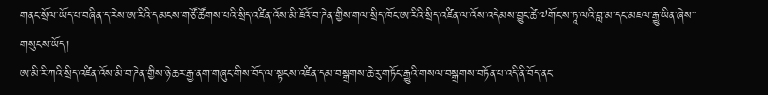གནང་སྲོལ་ཡོད་པ་བཞིན་ད་རེས་ཨ་རིའི་དམངས་གཙོ་ཚོགས་པའི་སྲིད་འཛིན་འོས་མི་ཇོའོ་བ་ཌེན་གྱིས་གལ་སྲིད་ཁོང་ཨ་རིའི་སྲིད་འཛིན་ལ་འོས་འདེམས་བྱུང་ཚེ་༧གོང་ས་ཏཱ་ལའི་བླ་མ་དང་མཇལ་རྒྱུ་ཡིན་ཞེས་་གསུངས་ཡོད།
ཨ་མི་རི་ཀའི་སྲིད་འཛིན་འོས་མི་བ་ཌེན་གྱིས་ཉེ་ཆར་རྒྱ་ནག་གཞུང་གིས་བོད་ལ་སྟངས་འཛིན་དམ་བསྒྲགས་ཆེ་རུ་གཏོང་རྒྱུའི་གསལ་བསྒྲགས་བཏོན་པ་འདི་ནི་བོད་ནང་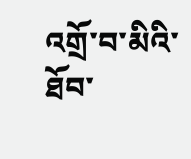འགྲོ་བ་མིའི་ཐོབ་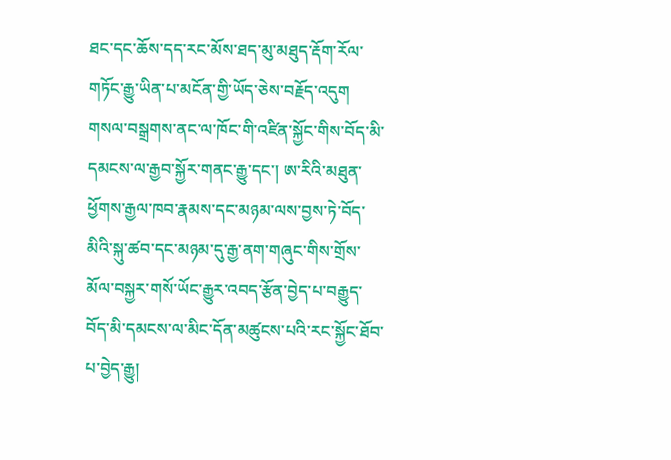ཐང་དང་ཆོས་དད་རང་མོས་ཐད་མུ་མཐུད་རྡོག་རོལ་གཏོང་རྒྱུ་ཡིན་པ་མངོན་གྱི་ཡོད་ཅེས་བརྗོད་འདུག
གསལ་བསྒྲགས་ནང་ལ་ཁོང་གི་འཛིན་སྐྱོང་གིས་བོད་མི་དམངས་ལ་རྒྱབ་སྐྱོར་གནང་རྒྱུ་དང་། ཨ་རིའི་མཐུན་ཕྱོགས་རྒྱལ་ཁབ་རྣམས་དང་མཉམ་ལས་བྱས་ཏེ་བོད་མིའི་སྐུ་ཚབ་དང་མཉམ་དུ་རྒྱ་ནག་གཞུང་གིས་གྲོས་མོལ་བསྐྱར་གསོ་ཡོང་རྒྱུར་འབད་རྩོན་བྱེད་པ་བརྒྱུད་བོད་མི་དམངས་ལ་མིང་དོན་མཚུངས་པའི་རང་སྐྱོང་ཐོབ་པ་བྱེད་རྒྱུ།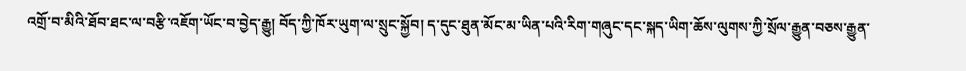འགྲོ་བ་མིའི་ཐོབ་ཐང་ལ་བརྩི་འཇོག་ཡོང་བ་བྱེད་རྒྱུ། བོད་ཀྱི་ཁོར་ཡུག་ལ་སྲུང་སྐྱོབ། ད་དུང་ཐུན་མོང་མ་ཡིན་པའི་རིག་གཞུང་དང་སྐད་ཡིག་ཆོས་ལུགས་ཀྱི་སྲོལ་རྒྱུན་བཅས་རྒྱུན་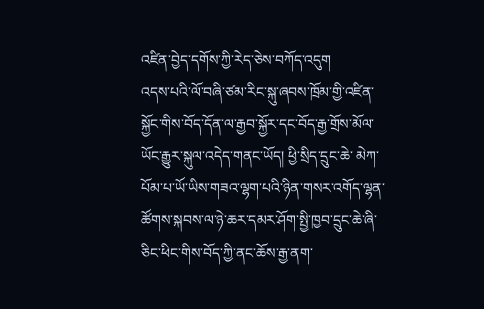འཛིན་བྱེད་དགོས་ཀྱི་རེད་ཅེས་བཀོད་འདུག
འདས་པའི་ལོ་བཞི་ཙམ་རིང་སྐུ་ཞབས་ཁྲོམ་གྱི་འཛིན་སྐྱོང་གིས་བོད་དོན་ལ་རྒྱབ་སྐྱོར་དང་བོད་རྒྱ་གྲོས་མོལ་ཡོང་རྒྱུར་སྐུལ་འདེད་གནང་ཡོད། ཕྱི་སྲིད་དྲུང་ཆེ་ མེཀ་པོམ་པ་ཡོ་ཡིས་གཟའ་ལྷག་པའི་ཉིན་གསར་འགོད་ལྷན་ཚོགས་སྐབས་ལ་ཉེ་ཆར་དམར་ཤོག་སྤྱི་ཁྱབ་དྲུང་ཆེ་ཞི་ཅིང་ཕིང་གིས་བོད་ཀྱི་ནང་ཆོས་རྒྱ་ནག་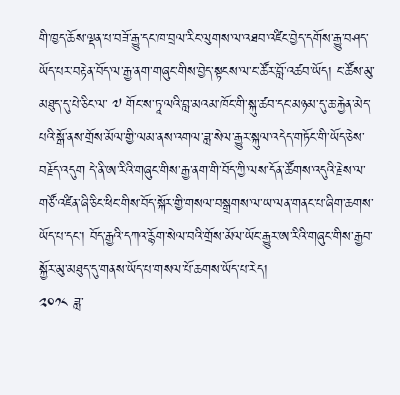གི་ཁྱད་ཆོས་ལྡན་པ་བཟོ་རྒྱུ་དང་ཁ་བྲལ་རིང་ལུགས་ལ་འཐབ་འཛིང་བྱེད་དགོས་རྒྱུ་བཤད་ཡོད་པར་བརྟེན་བོད་ལ་རྒྱ་ནག་གཞུང་གིས་བྱེད་སྟངས་ལ་ང་ཚོར་བློ་འཚབ་ཡོད། ང་ཚོས་མུ་མཐུད་དུ་པེ་ཅིང་ལ་ ༧ གོང་ས་ཏཱ་ལའི་བླ་མའམ་ཁོང་གི་སྐུ་ཚབ་དང་མཉམ་དུ་ཆ་རྐྱེན་མེད་པའི་སྒོ་ནས་གྲོས་མོལ་གྱི་ལམ་ནས་འགལ་ཟླ་སེལ་རྒྱུར་སྐུལ་འདེད་གཏོང་གི་ཡོད་ཅེས་བརྗོད་འདུག དེ་ནི་ཨ་རིའི་གཞུང་གིས་རྒྱ་ནག་གི་བོད་ཀྱི་ལས་དོན་ཚོགས་འདུའི་རྗེས་ལ་གཙོ་འཛིན་ཞི་ཅིང་ཕིང་གིས་བོད་སྐོར་གྱི་གསལ་བསྒྲགས་ལ་ཡ་ལན་གནང་པ་ཞིག་ཆགས་ཡོད་པ་དང་། བོད་རྒྱའི་དཀའ་རྙོག་སེལ་བའི་གྲོས་མོལ་ཡོང་རྒྱུར་ཨ་རིའི་གཞུང་གིས་རྒྱབ་སྐྱོར་མུ་མཐུད་དུ་གནས་ཡོད་པ་གསལ་པོ་ཆགས་ཡོད་པ་རེད།
༢༠༡༨ ཟླ་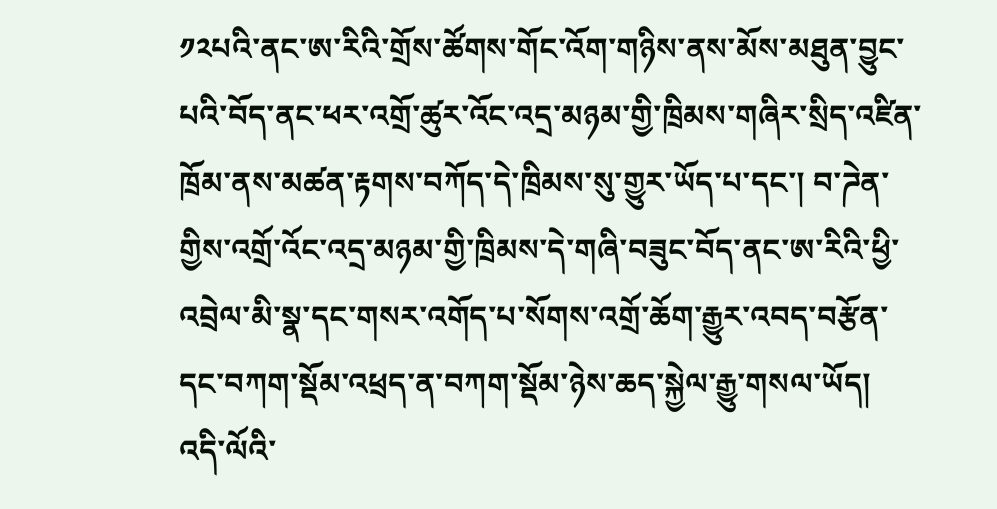༡༢པའི་ནང་ཨ་རིའི་གྲོས་ཚོགས་གོང་འོག་གཉིས་ནས་མོས་མཐུན་བྱུང་པའི་བོད་ནང་ཕར་འགྲོ་ཚུར་འོང་འདྲ་མཉམ་གྱི་ཁྲིམས་གཞིར་སྲིད་འཛིན་ཁྲོམ་ནས་མཚན་རྟགས་བཀོད་དེ་ཁྲིམས་སུ་གྱུར་ཡོད་པ་དང་། བ་ཌེན་གྱིས་འགྲོ་འོང་འདྲ་མཉམ་གྱི་ཁྲིམས་དེ་གཞི་བཟུང་བོད་ནང་ཨ་རིའི་ཕྱི་འབྲེལ་མི་སྣ་དང་གསར་འགོད་པ་སོགས་འགྲོ་ཆོག་རྒྱུར་འབད་བརྩོན་དང་བཀག་སྡོམ་འཕྲད་ན་བཀག་སྡོམ་ཉེས་ཆད་སྐྱེལ་རྒྱུ་གསལ་ཡོད།
འདི་ལོའི་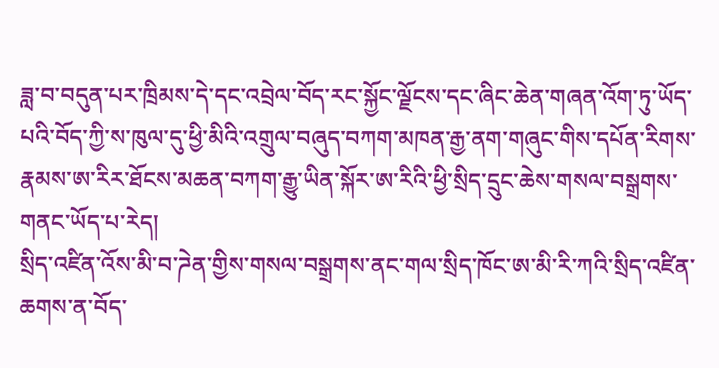ཟླ་བ་བདུན་པར་ཁྲིམས་དེ་དང་འབྲེལ་བོད་རང་སྐྱོང་ལྗོངས་དང་ཞིང་ཆེན་གཞན་འོག་ཏུ་ཡོད་པའི་བོད་ཀྱི་ས་ཁུལ་དུ་ཕྱི་མིའི་འགྲུལ་བཞུད་བཀག་མཁན་རྒྱ་ནག་གཞུང་གིས་དཔོན་རིགས་རྣམས་ཨ་རིར་ཐོངས་མཆན་བཀག་རྒྱུ་ཡིན་སྐོར་ཨ་རིའི་ཕྱི་སྲིད་དྲུང་ཆེས་གསལ་བསྒྲགས་གནང་ཡོད་པ་རེད།
སྲིད་འཛིན་འོས་མི་བ་ཌེན་གྱིས་གསལ་བསྒྲགས་ནང་གལ་སྲིད་ཁོང་ཨ་མི་རི་ཀའི་སྲིད་འཛིན་ཆགས་ན་བོད་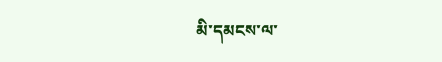མི་དམངས་ལ་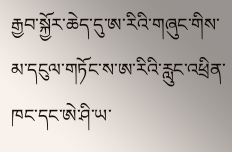རྒྱབ་སྐྱོར་ཆེད་དུ་ཨ་རིའི་གཞུང་གིས་མ་དངུལ་གཏོང་ས་ཨ་རིའི་རླུང་འཕྲིན་ཁང་དང་ཨེ་ཤི་ཡ་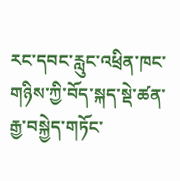རང་དབང་རླུང་འཕྲིན་ཁང་གཉིས་ཀྱི་བོད་སྐད་སྡེ་ཚན་རྒྱ་བསྐྱེད་གཏོང་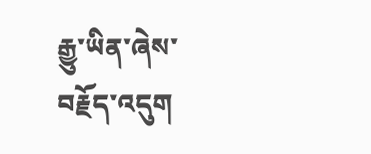རྒྱུ་ཡིན་ཞེས་བརྗོད་འདུག